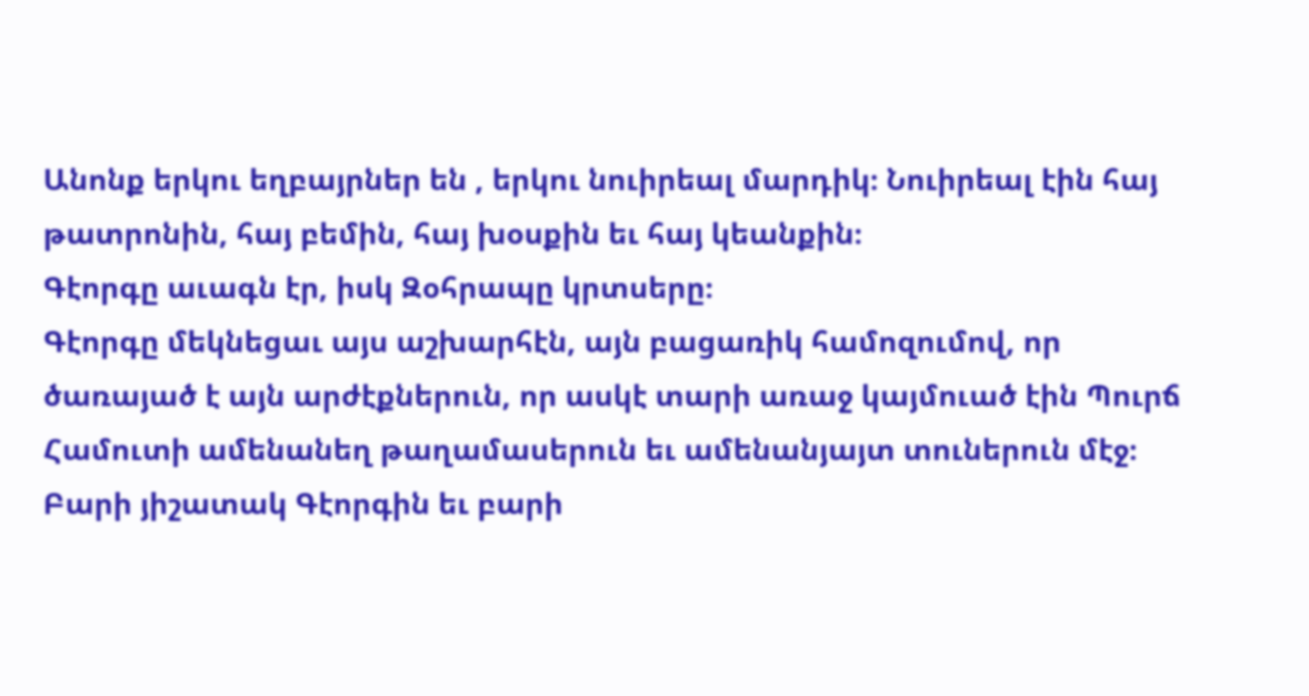Անոնք երկու եղբայրներ են , երկու նուիրեալ մարդիկ։ Նուիրեալ էին հայ թատրոնին, հայ բեմին, հայ խօսքին եւ հայ կեանքին։
Գէորգը աւագն էր, իսկ Զօհրապը կրտսերը։
Գէորգը մեկնեցաւ այս աշխարհէն, այն բացառիկ համոզումով, որ ծառայած է այն արժէքներուն, որ ասկէ տարի առաջ կայմուած էին Պուրճ Համուտի ամենանեղ թաղամասերուն եւ ամենանյայտ տուներուն մէջ։
Բարի յիշատակ Գէորգին եւ բարի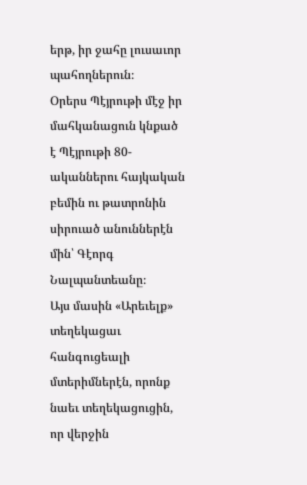երթ, իր ջահը լուսաւոր պահողներուն։
Օրերս Պէյրութի մէջ իր մահկանացուն կնքած է Պէյրութի 80-ականներու հայկական բեմին ու թատրոնին սիրուած անուններէն մին՝ Գէորգ Նալպանտեանը։
Այս մասին «Արեւելք» տեղեկացաւ հանգուցեալի մտերիմներէն, որոնք նաեւ տեղեկացուցին, որ վերջին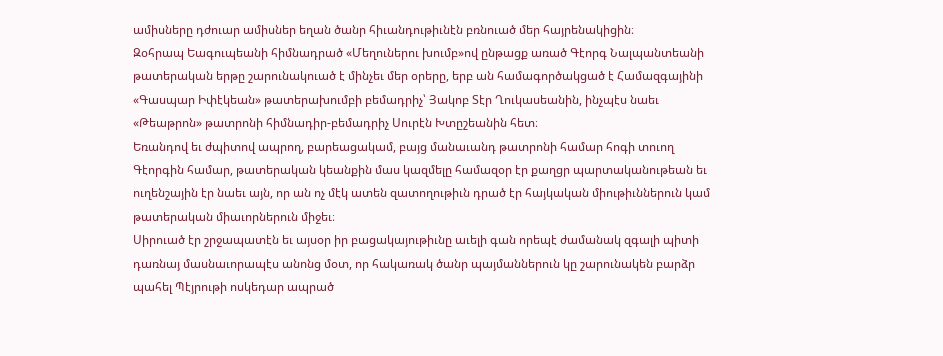ամիսները դժուար ամիսներ եղան ծանր հիւանդութիւնէն բռնուած մեր հայրենակիցին։
Զօհրապ Եագուպեանի հիմնադրած «Մեղուներու խումբ»ով ընթացք առած Գէորգ Նալպանտեանի թատերական երթը շարունակուած է մինչեւ մեր օրերը, երբ ան համագործակցած է Համազգայինի «Գասպար Իփէկեան» թատերախումբի բեմադրիչ՝ Յակոբ Տէր Ղուկասեանին, ինչպէս նաեւ «Թեաթրոն» թատրոնի հիմնադիր-բեմադրիչ Սուրէն Խտըշեանին հետ։
Եռանդով եւ ժպիտով ապրող, բարեացակամ, բայց մանաւանդ թատրոնի համար հոգի տուող Գէորգին համար, թատերական կեանքին մաս կազմելը համազօր էր քաղցր պարտականութեան եւ ուղենշային էր նաեւ այն, որ ան ոչ մէկ ատեն զատողութիւն դրած էր հայկական միութիւններուն կամ թատերական միաւորներուն միջեւ։
Սիրուած էր շրջապատէն եւ այսօր իր բացակայութիւնը աւելի գան որեպէ ժամանակ զգալի պիտի դառնայ մասնաւորապէս անոնց մօտ, որ հակառակ ծանր պայմաններուն կը շարունակեն բարձր պահել Պէյրութի ոսկեդար ապրած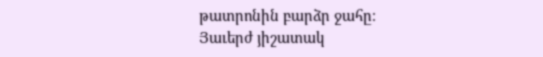թատրոնին բարձր ջահը։
Յաւերժ յիշատակ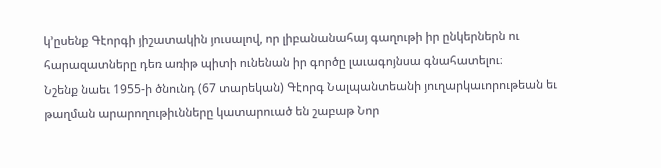կ՚ըսենք Գէորգի յիշատակին յուսալով, որ լիբանանահայ գաղութի իր ընկերներն ու հարազատները դեռ առիթ պիտի ունենան իր գործը լաւագոյնսա գնահատելու։
Նշենք նաեւ 1955-ի ծնունդ (67 տարեկան) Գէորգ Նալպանտեանի յուղարկաւորութեան եւ թաղման արարողութիւնները կատարուած են շաբաթ Նոր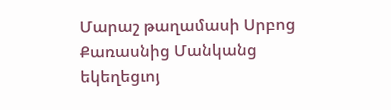Մարաշ թաղամասի Սրբոց Քառասնից Մանկանց եկեղեցւոյ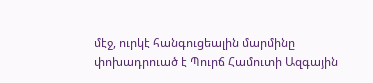մէջ, ուրկէ հանգուցեալին մարմինը փոխադրուած է Պուրճ Համուտի Ազգային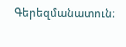Գերեզմանատուն։